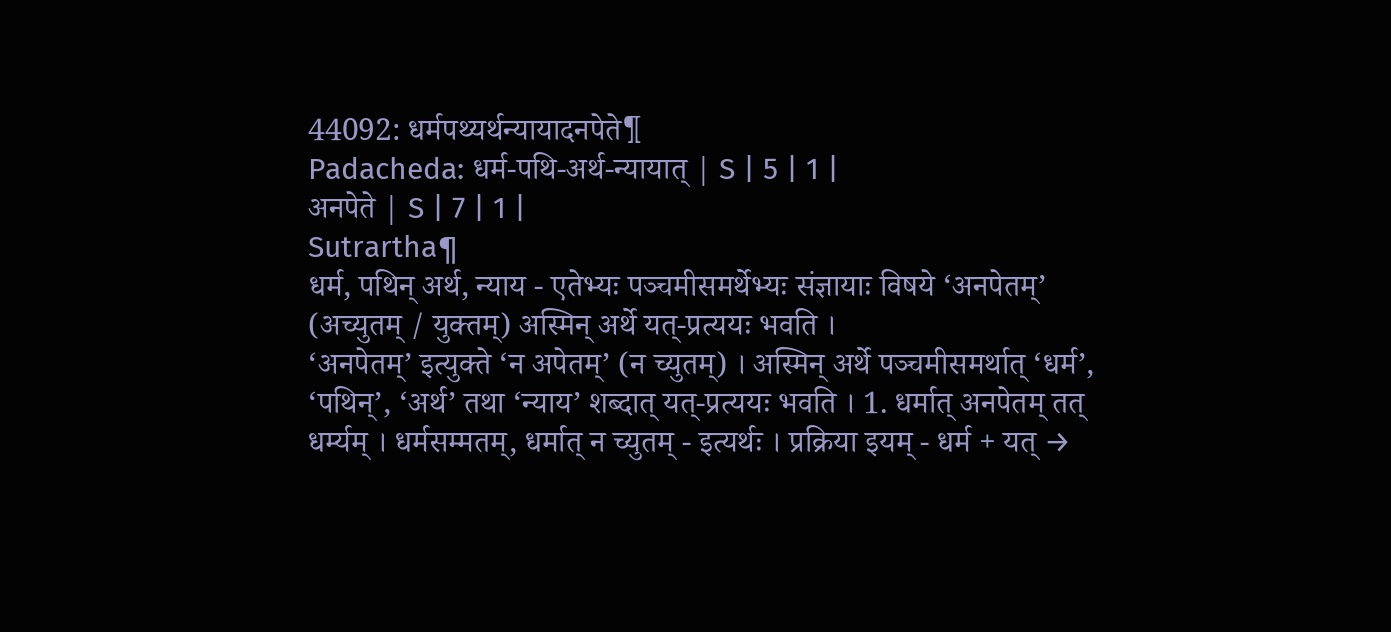44092: धर्मपथ्यर्थन्यायादनपेते¶
Padacheda: धर्म-पथि-अर्थ-न्यायात् | S | 5 | 1 |
अनपेते | S | 7 | 1 |
Sutrartha¶
धर्म, पथिन् अर्थ, न्याय - एतेभ्यः पञ्चमीसमर्थेभ्यः संज्ञायाः विषये ‘अनपेतम्’ (अच्युतम् / युक्तम्) अस्मिन् अर्थे यत्-प्रत्ययः भवति ।
‘अनपेतम्’ इत्युक्ते ‘न अपेतम्’ (न च्युतम्) । अस्मिन् अर्थे पञ्चमीसमर्थात् ‘धर्म’, ‘पथिन्’, ‘अर्थ’ तथा ‘न्याय’ शब्दात् यत्-प्रत्ययः भवति । 1. धर्मात् अनपेतम् तत् धर्म्यम् । धर्मसम्मतम्, धर्मात् न च्युतम् - इत्यर्थः । प्रक्रिया इयम् - धर्म + यत् →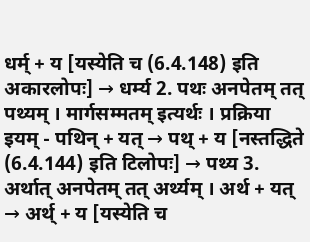धर्म् + य [यस्येति च (6.4.148) इति अकारलोपः] → धर्म्य 2. पथः अनपेतम् तत् पथ्यम् । मार्गसम्मतम् इत्यर्थः । प्रक्रिया इयम् - पथिन् + यत् → पथ् + य [नस्तद्धिते (6.4.144) इति टिलोपः] → पथ्य 3. अर्थात् अनपेतम् तत् अर्थ्यम् । अर्थ + यत् → अर्थ् + य [यस्येति च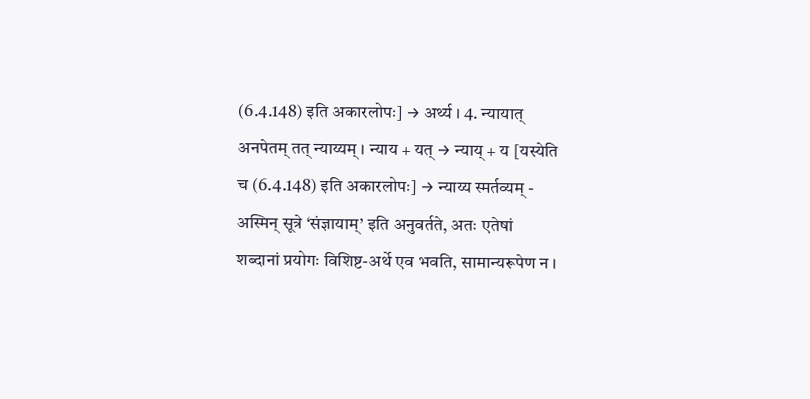(6.4.148) इति अकारलोपः] → अर्थ्य । 4. न्यायात् अनपेतम् तत् न्याय्यम् । न्याय + यत् → न्याय् + य [यस्येति च (6.4.148) इति अकारलोपः] → न्याय्य स्मर्तव्यम् - अस्मिन् सूत्रे ‘संज्ञायाम्’ इति अनुवर्तते, अतः एतेषां शब्दानां प्रयोगः विशिष्ट-अर्थे एव भवति, सामान्यरूपेण न ।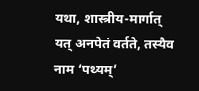यथा, शास्त्रीय-मार्गात् यत् अनपेतं वर्तते, तस्यैव नाम ‘पथ्यम्’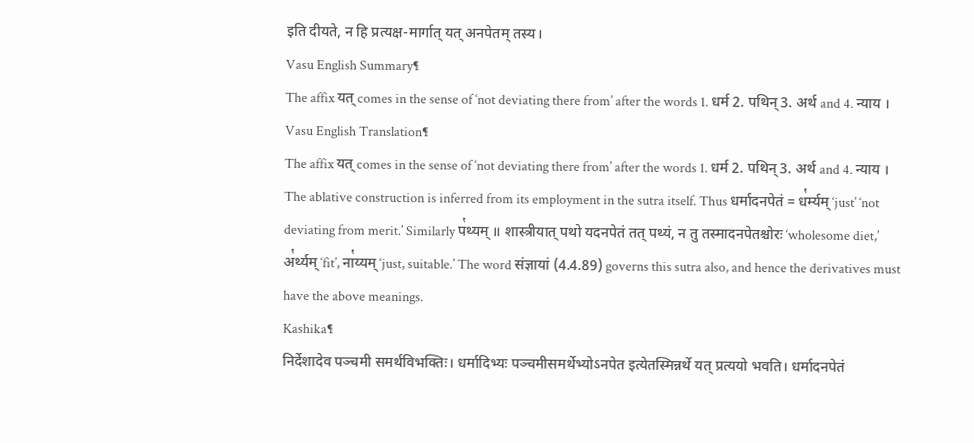इति दीयते, न हि प्रत्यक्ष-मार्गात् यत् अनपेतम् तस्य।
Vasu English Summary¶
The affix यत् comes in the sense of ‘not deviating there from’ after the words 1. धर्म 2. पथिन् 3. अर्थ and 4. न्याय ।
Vasu English Translation¶
The affix यत् comes in the sense of ‘not deviating there from’ after the words 1. धर्म 2. पथिन् 3. अर्थ and 4. न्याय । The ablative construction is inferred from its employment in the sutra itself. Thus धर्मादनपेतं = ध꣡र्म्यम् ‘just’ ‘not deviating from merit.’ Similarly प꣡थ्यम् ॥ शास्त्रीयात् पथो यदनपेतं तत् पथ्यं, न तु तस्मादनपेतश्चोरः ‘wholesome diet,’ अ꣡र्थ्यम् ‘fit’, ना꣡य्यम् ‘just, suitable.’ The word संज्ञायां (4.4.89) governs this sutra also, and hence the derivatives must have the above meanings.
Kashika¶
निर्देशादेव पञ्चमी समर्थविभक्तिः। धर्मादिभ्यः पञ्चमीसमर्थेभ्योऽनपेत इत्येतस्मिन्नर्थे यत् प्रत्ययो भवति। धर्मादनपेतं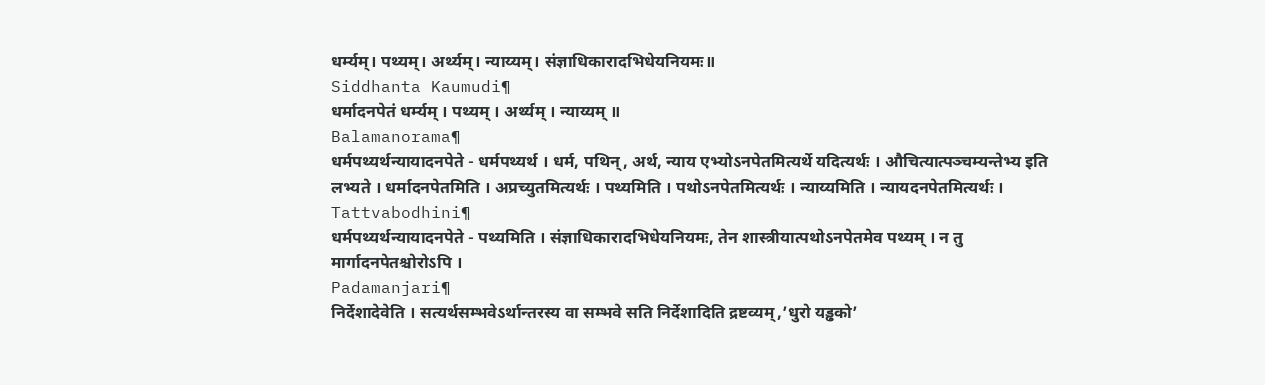धर्म्यम्। पथ्यम्। अर्थ्यम्। न्याय्यम्। संज्ञाधिकारादभिधेयनियमः॥
Siddhanta Kaumudi¶
धर्मादनपेतं धर्म्यम् । पथ्यम् । अर्थ्यम् । न्याय्यम् ॥
Balamanorama¶
धर्मपथ्यर्थन्यायादनपेते - धर्मपथ्यर्थ । धर्म, पथिन्, अर्थ, न्याय एभ्योऽनपेतमित्यर्थे यदित्यर्थः । औचित्यात्पञ्चम्यन्तेभ्य इति लभ्यते । धर्मादनपेतमिति । अप्रच्युतमित्यर्थः । पथ्यमिति । पथोऽनपेतमित्यर्थः । न्याय्यमिति । न्यायदनपेतमित्यर्थः ।
Tattvabodhini¶
धर्मपथ्यर्थन्यायादनपेते - पथ्यमिति । संज्ञाधिकारादभिधेयनियमः, तेन शास्त्रीयात्पथोऽनपेतमेव पथ्यम् । न तु मार्गादनपेतश्चोरोऽपि ।
Padamanjari¶
निर्देशादेवेति । सत्यर्थसम्भवेऽर्थान्तरस्य वा सम्भवे सति निर्देशादिति द्रष्टव्यम्,’धुरो यड्ढको’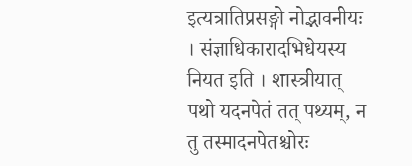इत्यत्रातिप्रसङ्गो नोद्भावनीयः । संज्ञाधिकारादभिधेयस्य नियत इति । शास्त्रीयात् पथो यदनपेतं तत् पथ्यम्, न तु तस्मादनपेतश्चोरः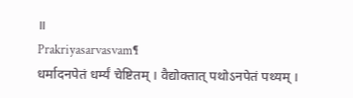॥
Prakriyasarvasvam¶
धर्मादनपेतं धर्म्यं चेष्टितम् । वैद्योक्तात् पथोऽनपेतं पथ्यम् ।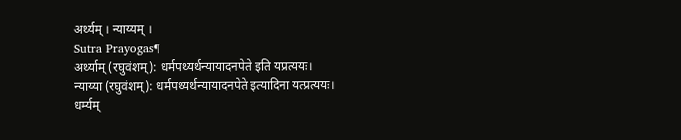अर्थ्यम् । न्याय्यम् ।
Sutra Prayogas¶
अर्थ्याम् (रघुवंशम्): धर्मपथ्यर्थन्यायादनपेते इति यप्रत्ययः।
न्याय्या (रघुवंशम्): धर्मपथ्यर्थन्यायादनपेते इत्यादिना यत्प्रत्ययः।
धर्म्यम्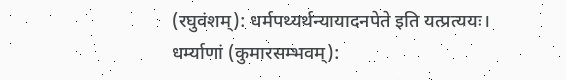(रघुवंशम्): धर्मपथ्यर्थन्यायादनपेते इति यत्प्रत्ययः।
धर्म्याणां (कुमारसम्भवम्):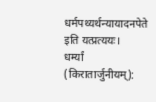धर्मपथ्यर्थन्यायादनपेते इति यत्प्रत्ययः।
धर्म्यां (किरातार्जुनीयम्):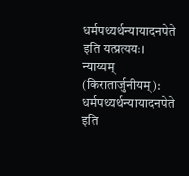धर्मपथ्यर्थन्यायादनपेते इति यत्प्रत्ययः।
न्याय्यम् (किरातार्जुनीयम्): धर्मपथ्यर्थन्यायादनपेते इति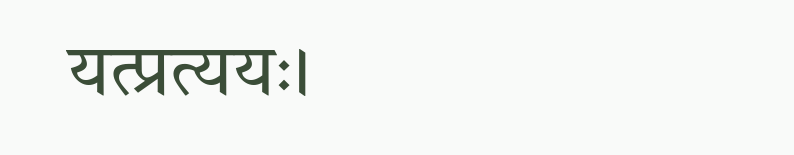यत्प्रत्ययः।